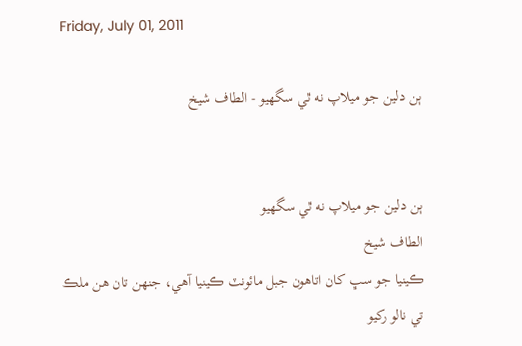Friday, July 01, 2011

ٻن دلين جو ميلاپ نه ٿي سگهيو - الطاف شيخ


ٻن دلين جو ميلاپ نه ٿي سگهيو
الطاف شيخ
ڪينيا جو سڀ کان اتاهون جبل مائونٽ ڪينيا آهي، جنهن تان هن ملڪ تي نالو رکيو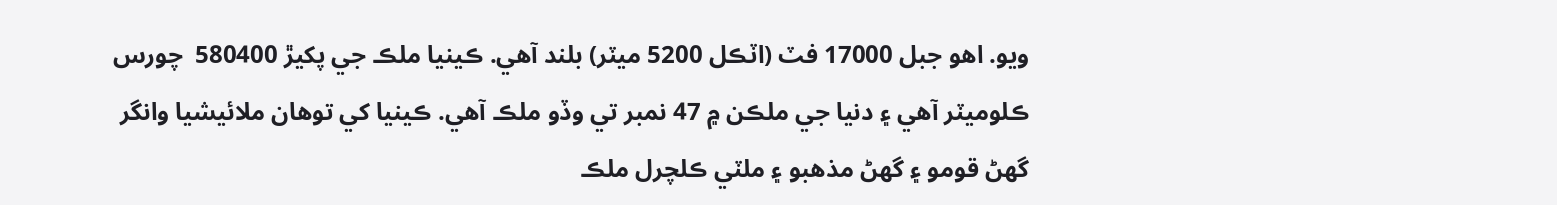ويو. اهو جبل 17000 فٽ (اٽڪل 5200 ميٽر) بلند آهي. ڪينيا ملڪ جي پکيڙ 580400  چورس ڪلوميٽر آهي ۽ دنيا جي ملڪن ۾ 47 نمبر تي وڏو ملڪ آهي. ڪينيا کي توهان ملائيشيا وانگر گهڻ قومو ۽ گهڻ مذهبو ۽ ملٽي ڪلچرل ملڪ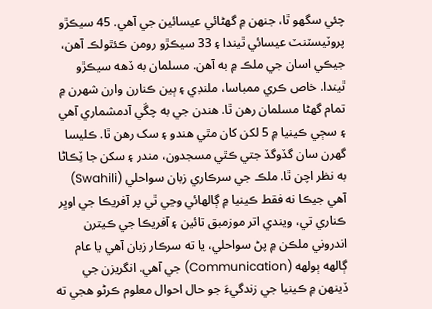چئي سگهو ٿا، جنهن ۾ گهڻائي عيسائين جي آهي. 45 سيڪڙو پروٽيسٽنٽ عيسائي ٿيندا ۽ 33 سيڪڙو رومن ڪئٿولڪ آهن، جيڪي اسان جي ملڪ ۾ به آهن. مسلمان به ڏهه سيڪڙو ٿيندا. خاص ڪري ممباسا، ملنڊي ۽ ٻين ڪنارن وارن شهرن ۾ تمام گهڻا مسلمان رهن ٿا. هندن جي به چڱي آدمشماري آهي ۽ سڄي ڪينيا ۾ 5 لکن کان مٿي هندو ۽ سک رهن ٿا. ڪليسا گهرن سان گڏوگڏ جتي ڪٿي مسجدون، مندر ۽ سکن جا ٽِڪاڻا به نظر اچن ٿا. ملڪ جي سرڪاري زبان سواحلي (Swahili) آهي جيڪا نه فقط ڪينيا ۾ ڳالهائي وڃي ٿي پر آفريڪا جي اوڀر ڪناري تي، ويندي اتر موزمبق تائين ۽ آفريڪا جي ڪيترن اندروني ملڪن ۾ پڻ سواحلي، يا ته سرڪار زبان آهي يا عام ڳالهه ٻولهه (Communication) جي آهي. انگريزن جي ڏينهن ۾ ڪينيا جي زندگيءَ جو حال احوال معلوم ڪرڻو هجي ته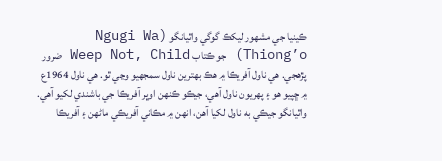ڪينيا جي مشهور ليکڪ گوگي واٿيانگو (Ngugi Wa Thiong’o) جو ڪتاب Weep Not, Child ضرور پڙهجي. هي ناول آفريڪا ۾ هڪ بهترين ناول سمجهيو وڃي ٿو. هي ناول 1964ع ۾ ڇپيو هو ۽ پهريون ناول آهي، جيڪو ڪنهن اوڀر آفريڪا جي باشندي لکيو آهي. واٿيانگو جيڪي به ناول لکيا آهن، انهن ۾ مڪاني آفريڪي ماڻهن ۽ آفريڪا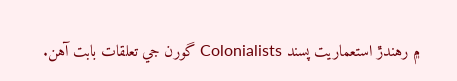۾ رهندڙ استعماريت پسند Colonialists گورن جي تعلقات بابت آهن.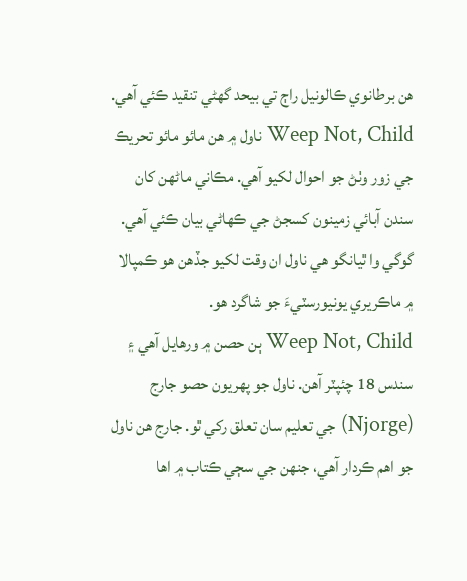هن برطانوي ڪالونيل راڄ تي بيحد گهڻي تنقيد ڪئي آهي. Weep Not, Child ناول ۾ هن مائو مائو تحريڪ جي زور وٺڻ جو احوال لکيو آهي. مڪاني ماڻهن کان سندن آبائي زمينون کسجڻ جي ڪهاڻي بيان ڪئي آهي. گوگي وا ٿيانگو هي ناول ان وقت لکيو جڏهن هو ڪمپالا ۾ ماڪريري يونيورسٽيءَ جو شاگرد هو.
Weep Not, Child ٻن حصن ۾ ورهايل آهي ۽ سندس 18 چئپٽر آهن. ناول جو پهريون حصو جارج (Njorge) جي تعليم سان تعلق رکي ٿو. جارج هن ناول جو اهم ڪردار آهي، جنهن جي سڄي ڪتاب ۾ اها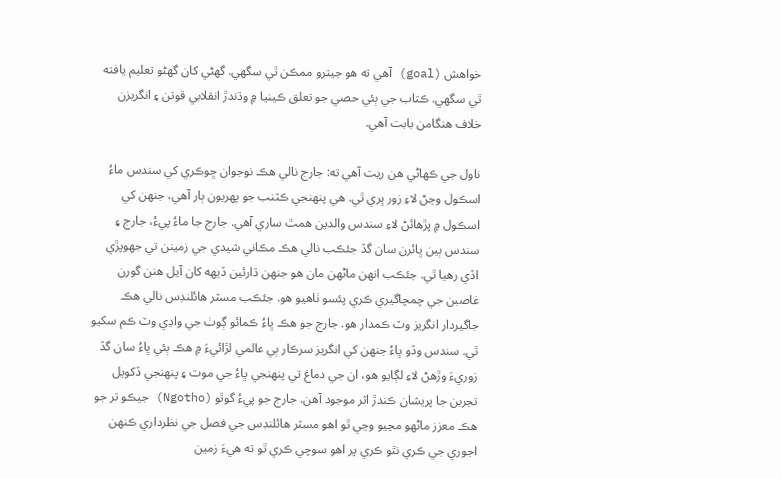خواهش (goal) آهي ته هو جيترو ممڪن ٿي سگهي. گهڻي کان گهڻو تعليم يافته ٿي سگهي. ڪتاب جي ٻئي حصي جو تعلق ڪينيا ۾ وڌندڙ انقلابي قوتن ۽ انگريزن خلاف هنگامن بابت آهي.

ناول جي ڪهاڻي هن ريت آهي ته: جارج نالي هڪ نوجوان ڇوڪري کي سندس ماءُ اسڪول وڃڻ لاءِ زور ڀري ٿي. هي پنهنجي ڪٽنب جو پهريون ٻار آهي، جنهن کي اسڪول ۾ پڙهائڻ لاءِ سندس والدين همٿ ساري آهي. جارج جا ماءُ پيءُ، جارج ۽ سندس ٻين ڀائرن سان گڏ جئڪب نالي هڪ مڪاني شيدي جي زمينن تي جهوپڙي اڏي رهيا ٿي. جئڪب انهن ماڻهن مان هو جنهن ڌارئين ڏيهه کان آيل هنن گورن غاصبن جي چمچاگيري ڪري پئسو ٺاهيو هو. جئڪب مسٽر هائلنڊس نالي هڪ جاگيردار انگريز وٽ ڪمدار هو. جارج جو هڪ ڀاءُ ڪمائو ڳوٺ جي واڍي وٽ ڪم سکيو ٿي. سندس وڏو ڀاءُ جنهن کي انگريز سرڪار ٻي عالمي لڙائيءَ ۾ هڪ ٻئي ڀاءُ سان گڏ زوريءَ وڙهڻ لاءِ لڳايو هو، ان جي دماغ تي پنهنجي ڀاءُ جي موت ۽ پنهنجي ڏکويل تجربن جا پريشان ڪندڙ اثر موجود آهن. جارج جو پيءُ گوٿو (Ngotho) جيڪو تر جو هڪ معزز ماڻهو مڃيو وڃي ٿو اهو مسٽر هائلنڊس جي فصل جي نظرداري ڪنهن اجوري جي ڪري نٿو ڪري پر اهو سوچي ڪري ٿو ته هيءَ زمين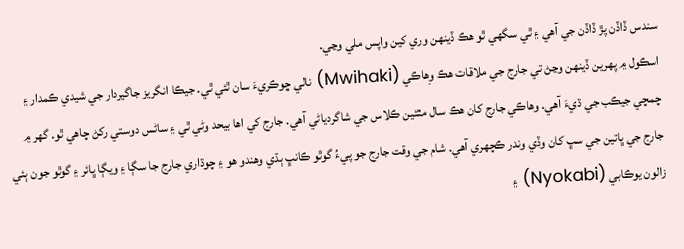سندس ڏاڏن پڙ ڏاڏن جي آهي ۽ ٿي سگهي ٿو هڪ ڏينهن وري کين واپس ملي وڃي.
اسڪول ۾ پهرين ڏينهن وڃڻ تي جارج جي ملاقات هڪ وِهاڪي (Mwihaki) نالي ڇوڪريءَ سان ٿئي ٿي. جيڪا انگريز جاگيردار جي شيدي ڪمدار ۽ چمچي جيڪب جي ڌيءَ آهي. وهاڪي جارج کان هڪ سال مٿئين ڪلاس جي شاگردياڻي آهي. جارج کي اها بيحد وڻي ٿي ۽ ساڻس دوستي رکڻ چاهي ٿو. گهر ۾ جارج جي ڀاتين جي سڀ کان وڏي وندر ڪچهري آهي. شام جي وقت جارج جو پيءُ گوٿو ڪانڀ ٻڌي وهندو هو ۽ چوڌاري جارج جا سڳا ۽ ويڳا ڀائر ۽ گوٿو جون ٻئي زالون يوڪابي (Nyokabi) ۽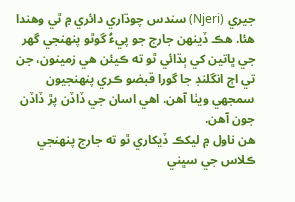جيري (Njeri) سندس چوڌاري دائري ۾ ٿي وهندا هئا. هڪ ڏينهن جارج جو پيءُ گوٿو پنهنجي گهر جي ڀاتين کي ٻڌائي ٿو ته ڪيئن هي زمينون، جن تي اڄ انگلنڊ جا گورا قبضو ڪري پنهنجيون سمجهي ويٺا آهن. اهي اسان جي ڏاڏن پڙ ڏاڏن جون آهن.
هن ناول ۾ ليکڪ ڏيکاري ٿو ته جارج پنهنجي ڪلاس جي سڀني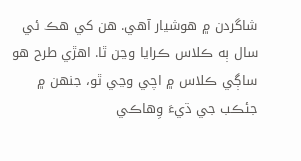شاگردن ۾ هوشيار آهي. هن کي هڪ ئي سال ٻه ڪلاس ڪرايا وڃن ٿا. اهڙي طرح هو ساڳي ڪلاس ۾ اچي وڃي ٿو، جنهن ۾ جئڪب جي ڌيءَ وِهاڪي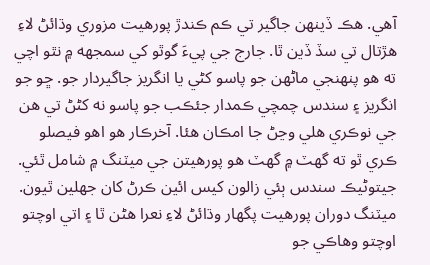آهي. هڪ ڏينهن جاگير تي ڪم ڪندڙ پورهيت مزوري وڌائڻ لاءِ هڙتال تي سڏ ڏين ٿا. جارج جي پيءَ گوٿو کي سمجهه ۾ نٿو اچي ته هو پنهنجي ماڻهن جو پاسو کڻي يا انگريز جاگيردار جو. ڇو جو انگريز ۽ سندس چمچي ڪمدار جئڪب جو پاسو نه کڻڻ تي هن جي نوڪري هلي وڃڻ جا امڪان هئا. آخرڪار هو اهو فيصلو ڪري ٿو ته گهٽ ۾ گهٽ هو پورهيتن جي ميٽنگ ۾ شامل ٿئي. جيتوڻيڪ سندس ٻئي زالون کيس ائين ڪرڻ کان جهلين ٿيون. ميٽنگ دوران پورهيت پگهار وڌائڻ لاءِ نعرا هڻن ٿا ۽ اتي اوچتو اوچتو وهاڪي جو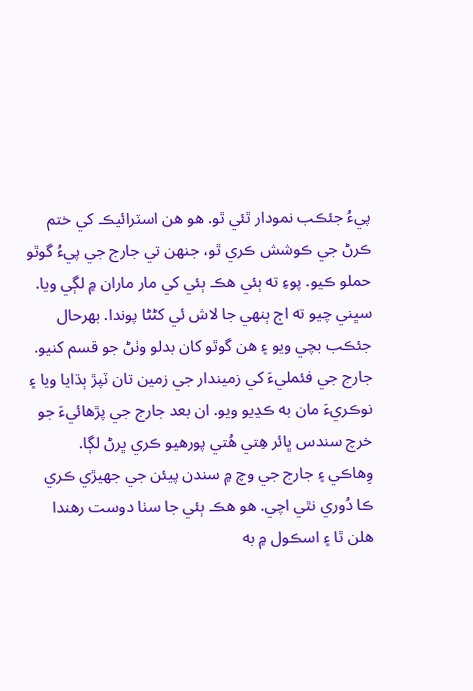پيءُ جئڪب نمودار ٿئي ٿو. هو هن اسٽرائيڪ کي ختم ڪرڻ جي ڪوشش ڪري ٿو، جنهن تي جارج جي پيءُ گوٿو حملو ڪيو. پوءِ ته ٻئي هڪ ٻئي کي مار ماران ۾ لڳي ويا. سڀني چيو ته اڄ ٻنهي جا لاش ئي کڻڻا پوندا. بهرحال جئڪب بچي ويو ۽ هن گوٿو کان بدلو وٺڻ جو قسم کنيو. جارج جي فئمليءَ کي زميندار جي زمين تان ٽپڙ ٻڌايا ويا ۽ نوڪريءَ مان به ڪڍيو ويو. ان بعد جارج جي پڙهائيءَ جو خرچ سندس ڀائر هِتي هُتي پورهيو ڪري ڀرڻ لڳا.
وِهاڪي ۽ جارج جي وچ ۾ سندن پيئن جي جهيڙي ڪري ڪا دُوري نٿي اچي. هو هڪ ٻئي جا سٺا دوست رهندا هلن ٿا ۽ اسڪول ۾ به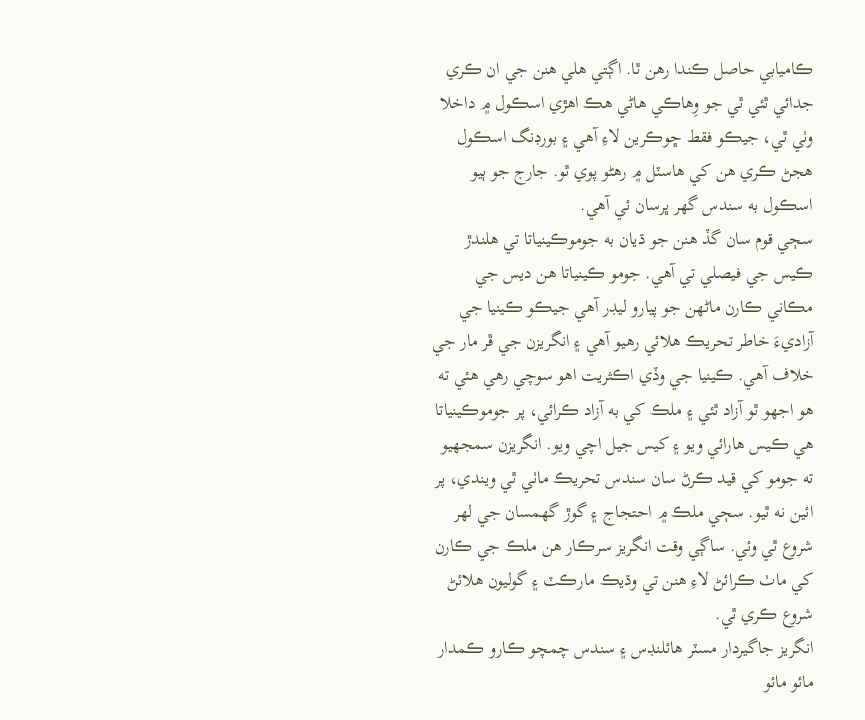ڪاميابي حاصل ڪندا رهن ٿا. اڳتي هلي هنن جي ان ڪري جدائي ٿئي ٿي جو وِهاڪي هاڻي هڪ اهڙي اسڪول ۾ داخلا وٺي ٿي، جيڪو فقط ڇوڪرين لاءِ آهي ۽ بورڊنگ اسڪول هجڻ ڪري هن کي هاسٽل ۾ رهڻو پوي ٿو. جارج جو ٻيو اسڪول به سندس گهر ڀرسان ئي آهي.
سڄي قوم سان گڏ هنن جو ڌيان به جوموڪينياتا تي هلندڙ ڪيس جي فيصلي تي آهي. جومو ڪينياتا هن ديس جي مڪاني ڪارن ماڻهن جو پيارو ليڊر آهي جيڪو ڪينيا جي آزاديءَ خاطر تحريڪ هلائي رهيو آهي ۽ انگريزن جي ڦر مار جي خلاف آهي. ڪينيا جي وڏي اڪثريت اهو سوچي رهي هئي ته هو اجهو ٿو آزاد ٿئي ۽ ملڪ کي به آزاد ڪرائي، پر جوموڪينياتا هي ڪيس هارائي ويو ۽ کيس جيل اچي ويو. انگريزن سمجهيو ته جومو کي قيد ڪرڻ سان سندس تحريڪ ماٺي ٿي ويندي، پر ائين نه ٿيو. سڄي ملڪ ۾ احتجاج ۽ گوڙ گهمسان جي لهر شروع ٿي وئي. ساڳي وقت انگريز سرڪار هن ملڪ جي ڪارن کي ماٺ ڪرائڻ لاءِ هنن تي وڌيڪ مارڪٽ ۽ گوليون هلائڻ شروع ڪري ٿي.
انگريز جاگيردار مسٽر هائلنڊس ۽ سندس چمچو ڪارو ڪمدار مائو مائو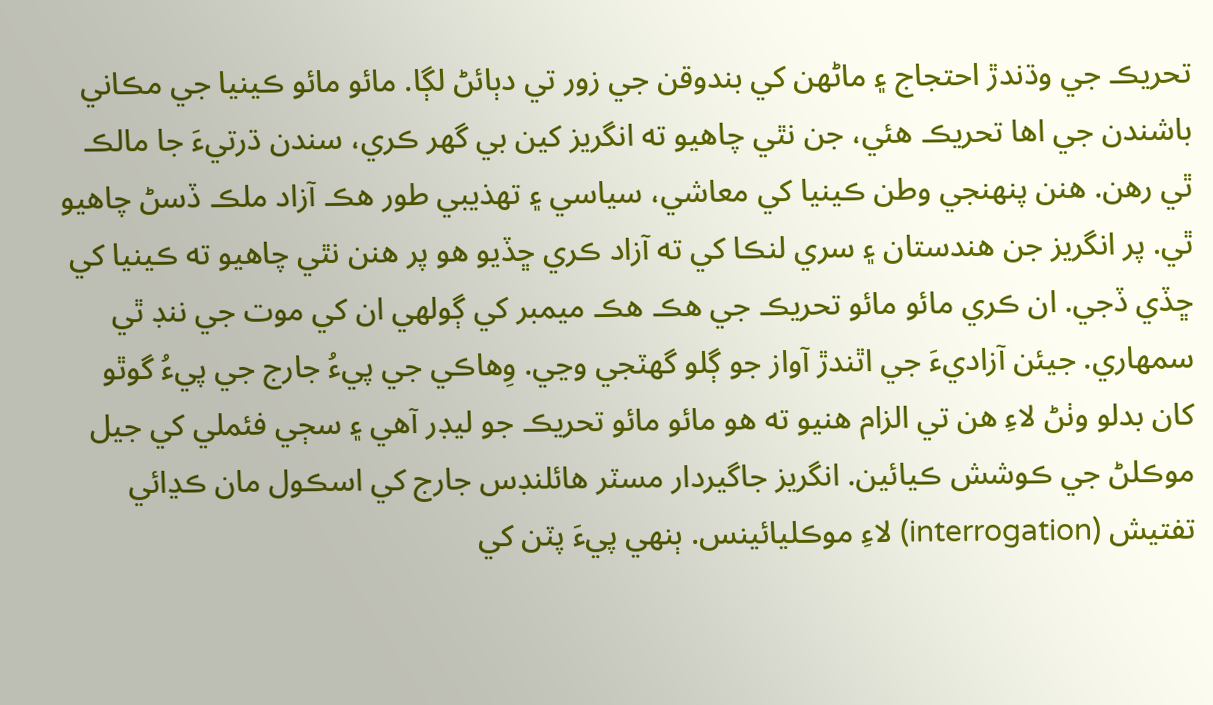تحريڪ جي وڌندڙ احتجاج ۽ ماڻهن کي بندوقن جي زور تي دٻائڻ لڳا. مائو مائو ڪينيا جي مڪاني باشندن جي اها تحريڪ هئي، جن نٿي چاهيو ته انگريز کين بي گهر ڪري، سندن ڌرتيءَ جا مالڪ ٿي رهن. هنن پنهنجي وطن ڪينيا کي معاشي، سياسي ۽ تهذيبي طور هڪ آزاد ملڪ ڏسڻ چاهيو ٿي. پر انگريز جن هندستان ۽ سري لنڪا کي ته آزاد ڪري ڇڏيو هو پر هنن نٿي چاهيو ته ڪينيا کي ڇڏي ڏجي. ان ڪري مائو مائو تحريڪ جي هڪ هڪ ميمبر کي ڳولهي ان کي موت جي ننڊ ٿي سمهاري. جيئن آزاديءَ جي اٿندڙ آواز جو ڳلو گهٽجي وڃي. وِهاڪي جي پيءُ جارج جي پيءُ گوٿو کان بدلو وٺڻ لاءِ هن تي الزام هنيو ته هو مائو مائو تحريڪ جو ليڊر آهي ۽ سڄي فئملي کي جيل موڪلڻ جي ڪوشش ڪيائين. انگريز جاگيردار مسٽر هائلنڊس جارج کي اسڪول مان ڪڍائي تفتيش (interrogation) لاءِ موڪليائينس. ٻنهي پيءَ پٽن کي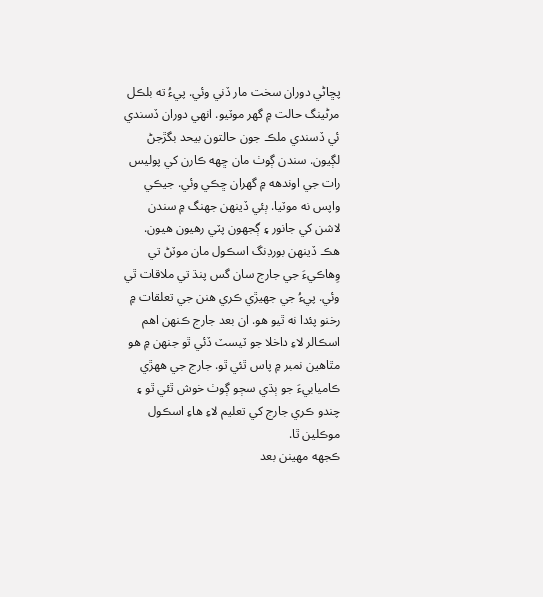پڇاڻي دوران سخت مار ڏني وئي. پيءُ ته بلڪل مرڻينگ حالت ۾ گهر موٽيو. انهي دوران ڏسندي ئي ڏسندي ملڪ جون حالتون بيحد بگڙجڻ لڳيون. سندن ڳوٺ مان ڇهه ڪارن کي پوليس رات جي اوندهه ۾ گهران ڇڪي وئي. جيڪي واپس نه موٽيا. ٻئي ڏينهن جهنگ ۾ سندن لاشن کي جانور ۽ ڳجهون پٽي رهيون هيون.
هڪ ڏينهن بورڊنگ اسڪول مان موٽڻ تي وِهاڪيءَ جي جارج سان گس پنڌ تي ملاقات ٿي وئي. پيءُ جي جهيڙي ڪري هنن جي تعلقات ۾ رخنو پئدا نه ٿيو هو. ان بعد جارج ڪنهن اهم اسڪالر لاءِ داخلا جو ٽيسٽ ڏئي ٿو جنهن ۾ هو مٿاهين نمبر ۾ پاس ٿئي ٿو. جارج جي ههڙي ڪاميابيءَ جو ٻڌي سڄو ڳوٺ خوش ٿئي ٿو ۽ چندو ڪري جارج کي تعليم لاءِ هاءِ اسڪول موڪلين ٿا.
ڪجهه مهينن بعد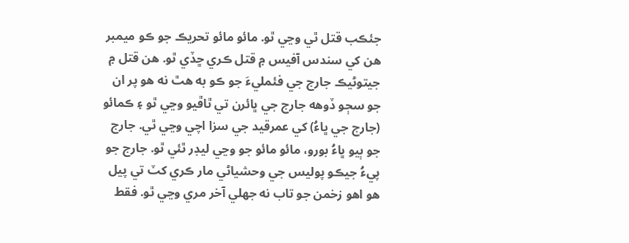جئڪب قتل ٿي وڃي ٿو. مائو مائو تحريڪ جو ڪو ميمبر هن کي سندس آفيس ۾ قتل ڪري ڇڏي ٿو. هن قتل ۾ جيتوڻيڪ جارج جي فئمليءَ جو ڪو به هٿ نه هو پر ان جو سڄو ڏوهه جارج جي ڀائرن تي ٿاڦيو وڃي ٿو ۽ ڪمائو (جارج جي ڀاءُ) کي عمرقيد جي سزا اچي وڃي ٿي. جارج جو ٻيو ڀاءُ بورو، مائو مائو جو وڃي ليڊر ٿئي ٿو. جارج جو پيءُ جيڪو پوليس جي وحشياڻي مار ڪري کٽ تي پيل هو اهو زخمن جو تاب نه جهلي آخر مري وڃي ٿو. فقط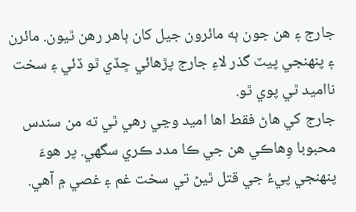جارج ۽ هن جون ٻه مائرون جيل کان ٻاهر رهن ٿيون. مائرن ۽ پنهنجي پيٽ گذر لاءِ جارج پڙهائي ڇڏي ٿو ڏئي ۽ سخت نااميد ٿي پوي ٿو.
جارج کي هاڻ فقط اها اميد وڃي رهي ٿي ته من سندس محبوبا وِهاڪي هن جي ڪا مدد ڪري سگهي. پر هوءَ پنهنجي پيءُ جي قتل ٿيڻ تي سخت غم ۽ غصي ۾ آهي.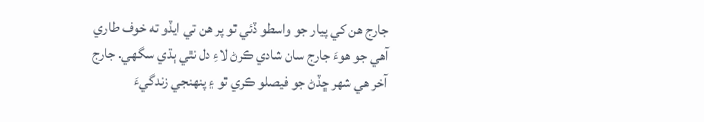جارج هن کي پيار جو واسطو ڏئي ٿو پر هن تي ايڏو ته خوف طاري آهي جو هوءَ جارج سان شادي ڪرڻ لاءِ دل نٿي ٻڌي سگهي. جارج آخر هي شهر ڇڏڻ جو فيصلو ڪري ٿو ۽ پنهنجي زندگيءَ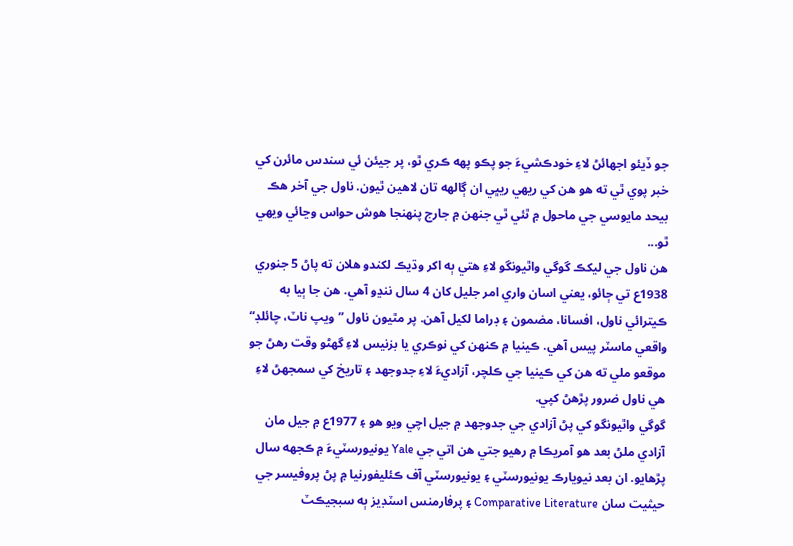جو ڏيئو اجهائڻ لاءِ خودڪشيءَ جو پڪو پهه ڪري ٿو، پر جيئن ئي سندس مائرن کي خبر پوي ٿي ته هو هن کي ريهي ريڀي ان ڳالهه تان لاهين ٿيون. ناول جي آخر هڪ بيحد مايوسي جي ماحول ۾ ٿئي ٿي جنهن ۾ جارج پنهنجا هوش حواس وڃائي ويهي ٿو...
هن ناول جي ليکڪ گوگي واٿيونگو لاءِ هتي ٻه اکر وڌيڪ لکندو هلان ته پاڻ 5 جنوري 1938ع تي ڄائو، يعني اسان واري امر جليل کان 4 سال ننڍو آهي. هن جا ٻيا به ڪيترائي ناول، افسانا، مضمون ۽ ڊراما لکيل آهن. پر مٿيون ناول ”ويپ ناٽ، چائلڊ“ واقعي ماسٽر پيس آهي. ڪينيا ۾ ڪنهن کي نوڪري يا بزنيس لاءِ گهڻو وقت رهڻ جو موقعو ملي ته هن کي ڪينيا جي ڪلچر، آزاديءَ لاءِ جدوجهد ۽ تاريخ کي سمجهڻ لاءِ هي ناول ضرور پڙهڻ کپي.
گوگي واٿيونگو کي پڻ آزادي جي جدوجهد ۾ جيل اچي ويو هو ۽ 1977ع ۾ جيل مان آزادي ملڻ بعد هو آمريڪا ۾ رهيو جتي هن اتي جي Yale يونيورسٽيءَ ۾ ڪجهه سال پڙهايو. ان بعد نيويارڪ يونيورسٽي ۽ يونيورسٽي آف ڪئليفورنيا ۾ پڻ پروفيسر جي حيثيت سان Comparative Literature ۽ پرفارمنس اسٽڊيز ٻه سبجيڪٽ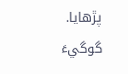پڙهايا.
گوگيءَ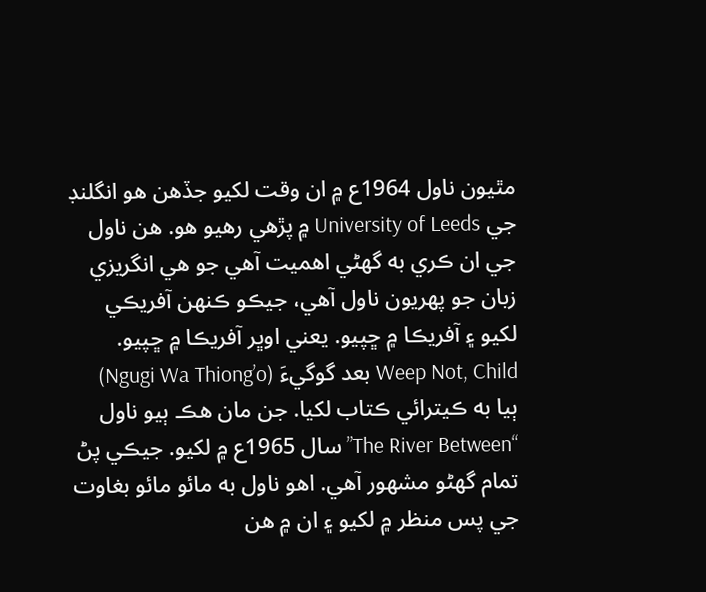مٿيون ناول 1964ع ۾ ان وقت لکيو جڏهن هو انگلنڊ جي University of Leeds ۾ پڙهي رهيو هو. هن ناول جي ان ڪري به گهڻي اهميت آهي جو هي انگريزي زبان جو پهريون ناول آهي، جيڪو ڪنهن آفريڪي لکيو ۽ آفريڪا ۾ ڇپيو. يعني اوڀر آفريڪا ۾ ڇپيو. Weep Not, Child بعد گوگيءَ (Ngugi Wa Thiong’o) ٻيا به ڪيترائي ڪتاب لکيا. جن مان هڪ ٻيو ناول “The River Between” سال 1965ع ۾ لکيو. جيڪي پڻ تمام گهڻو مشهور آهي. اهو ناول به مائو مائو بغاوت جي پس منظر ۾ لکيو ۽ ان ۾ هن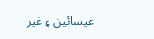عيسائين ۽ غير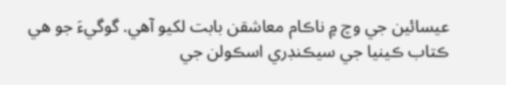عيسائين جي وچ ۾ ناڪام معاشقن بابت لکيو آهي. گوگيءَ جو هي ڪتاب ڪينيا جي سيڪنڊري اسڪولن جي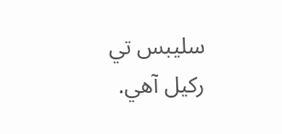سليبس تي رکيل آهي.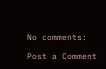No comments:

Post a Comment